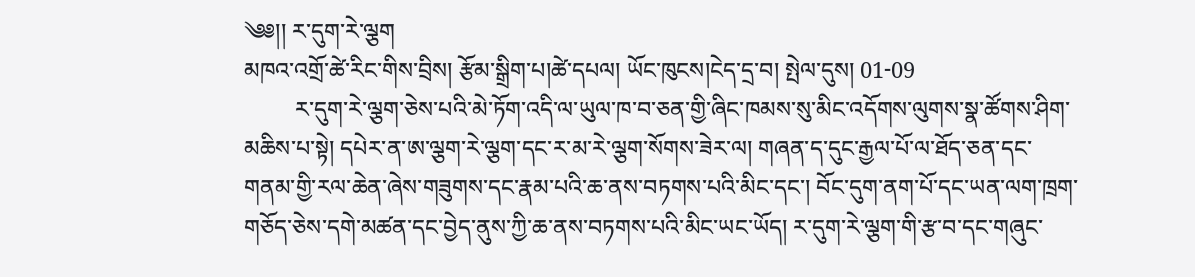༄༅།། ར་དུག་རེ་ལྕག
མཁའ་འགྲོ་ཚེ་རིང་གིས་བྲིས། རྩོམ་སྒྲིག་པ།ཚེ་དཔལ། ཡོང་ཁུངས།ངེད་དྲ་བ། སྤེལ་དུས། 01-09
         ར་དུག་རེ་ལྕག་ཅེས་པའི་མེ་ཏོག་འདི་ལ་ཡུལ་ཁ་བ་ཅན་གྱི་ཞིང་ཁམས་སུ་མིང་འདོགས་ལུགས་སྣ་ཚོགས་ཤིག་མཆིས་པ་སྟེ། དཔེར་ན་ཨ་ལྕག་རེ་ལྕག་དང་ར་མ་རེ་ལྕག་སོགས་ཟེར་ལ། གཞན་ད་དུང་རྒྱལ་པོ་ལ་ཐོད་ཅན་དང་གནམ་གྱི་རལ་ཆེན་ཞེས་གཟུགས་དང་རྣམ་པའི་ཆ་ནས་བཏགས་པའི་མིང་དང་། བོང་དུག་ནག་པོ་དང་ཡན་ལག་ཁྲག་གཅོད་ཅེས་དགེ་མཚན་དང་བྱེད་ནུས་ཀྱི་ཆ་ནས་བཏགས་པའི་མིང་ཡང་ཡོད། ར་དུག་རེ་ལྕག་གི་རྩ་བ་དང་གཞུང་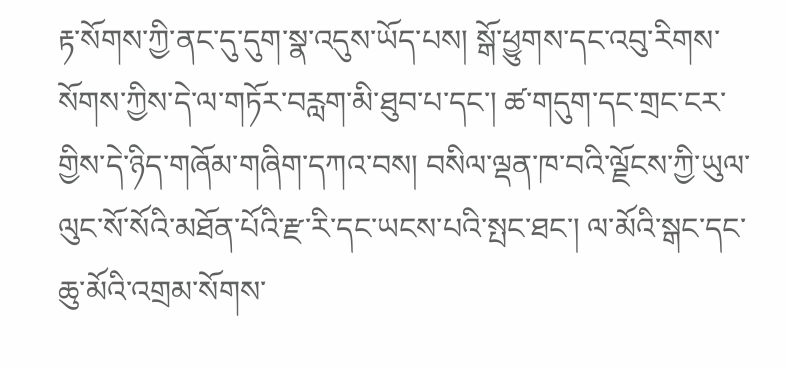རྟ་སོགས་ཀྱི་ནང་དུ་དུག་སྣ་འདུས་ཡོད་པས། སྒོ་ཕྱུགས་དང་འབུ་རིགས་སོགས་ཀྱིས་དེ་ལ་གཏོར་བརླག་མི་ཐུབ་པ་དང་། ཚ་གདུག་དང་གྲང་ངར་གྱིས་དེ་ཉིད་གཞོམ་གཞིག་དཀའ་བས། བསིལ་ལྡན་ཁ་བའི་ལྗོངས་ཀྱི་ཡུལ་ལུང་སོ་སོའི་མཐོན་པོའི་རྫ་རི་དང་ཡངས་པའི་སྤང་ཐང་། ལ་མོའི་སྒང་དང་ཆུ་མོའི་འགྲམ་སོགས་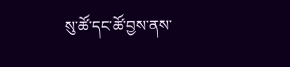སུ་ཚོ་དང་ཚོ་བྱས་ནས་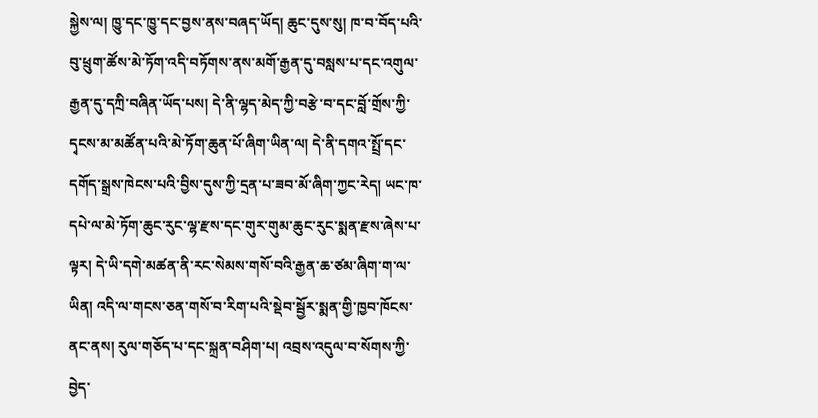སྐྱེས་ལ། ཁྱུ་དང་ཁྱུ་དང་བྱས་ནས་བཞད་ཡོད། ཆུང་དུས་སུ། ཁ་བ་བོད་པའི་བུ་ཕྲུག་ཚོས་མེ་ཏོག་འདི་བཏོགས་ནས་མགོ་རྒྱན་དུ་བསླས་པ་དང་འགུལ་རྒྱན་དུ་དཀྲི་བཞིན་ཡོད་པས། དེ་ནི་ལྷད་མེད་ཀྱི་བརྩེ་བ་དང་བློ་གྲོས་ཀྱི་དྭངས་མ་མཚོན་པའི་མེ་ཏོག་ཆུན་པོ་ཞིག་ཡིན་ལ། དེ་ནི་དགའ་སྤྲོ་དང་དགོད་སྒྲས་ཁེངས་པའི་བྱིས་དུས་ཀྱི་དྲན་པ་ཟབ་མོ་ཞིག་ཀྱང་རེད། ཡང་ཁ་དཔེ་ལ་མེ་ཏོག་ཆུང་རུང་ལྷ་རྫས་དང་གུར་གུམ་ཆུང་རུང་སྨན་རྫས་ཞེས་པ་ལྟར། དེ་ཡི་དགེ་མཚན་ནི་རང་སེམས་གསོ་བའི་རྒྱན་ཆ་ཙམ་ཞིག་ག་ལ་ཡིན། འདི་ལ་གངས་ཅན་གསོ་བ་རིག་པའི་སྡེབ་སྦྱོར་སྨན་གྱི་ཁྱབ་ཁོངས་ནང་ནས། རུལ་གཅོད་པ་དང་སྐྲན་བཤིག་པ། འབྲས་འདུལ་བ་སོགས་ཀྱི་བྱེད་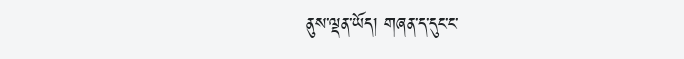ནུས་ལྡན་ཡོད། གཞན་ད་དུང་ང་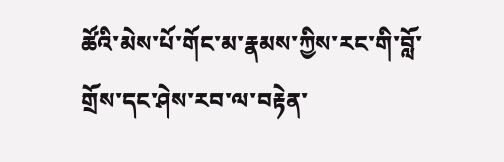ཚོའི་མེས་པོ་གོང་མ་རྣམས་ཀྱིས་རང་གི་བློ་གྲོས་དང་ཤེས་རབ་ལ་བརྟེན་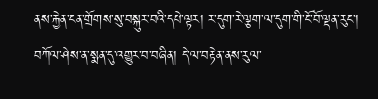ནས་རྐྱེན་ངན་གྲོགས་སུ་བསྐུར་བའི་དཔེ་ལྟར། ར་དུག་རེ་ལྕག་ལ་དུག་གི་ངོ་བོ་ལྡན་རུང་། བཀོལ་ཤེས་ན་སྨན་དུ་འགྱུར་བ་བཞིན། དེ་ལ་བརྟེན་ནས་རུལ་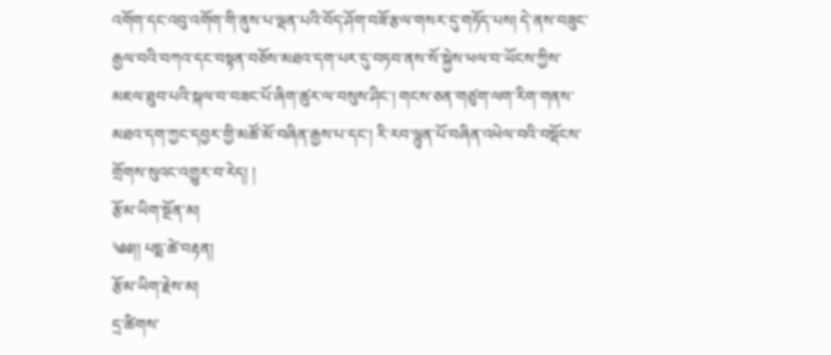འགོག་དང་འབུ་འགོག་གི་ནུས་པ་ལྡན་པའི་བོད་ཤོག་བཟོ་རྩལ་གསར་དུ་གཏོད་པས། དེ་ནས་བཟུང་རྒྱལ་བའི་བཀའ་དང་བསྟན་བཅོས་མཐའ་དག་པར་དུ་བཏབ་ནས་སོ་སྐྱེས་ཕལ་བ་ཡོངས་ཀྱིས་མཇལ་ཐུབ་པའི་སྐལ་བ་བཟང་པོ་ཞིག་ཚུར་ལ་བསུས་ཤིང་། གངས་ཅན་གཙུག་ལག་རིག་གནས་མཐའ་དག་ཀྱང་དབྱར་གྱི་མཚོ་མོ་བཞིན་རྒྱས་པ་དང་། རི་རབ་ལྷུན་པོ་བཞིན་འཕེལ་བའི་བསྡོངས་གྲོགས་སུའང་འགྱུར་བ་རེད། །
རྩོམ་ཡིག་སྔོན་མ།
༄༅།། པདྨ་ཚེ་བརྟན།
རྩོམ་ཡིག་རྗེས་མ།
དྲ་ཚིགས་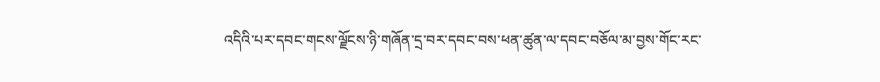འདིའི་པར་དབང་གངས་ལྗོངས་ཉི་གཞོན་དྲ་བར་དབང་བས་ཕན་ཚུན་ལ་དབང་བཅོལ་མ་བྱས་གོང་རང་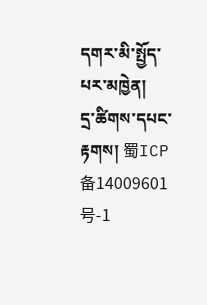དགར་མི་སྤྱོད་པར་མཁྱེན།
དྲ་ཚིགས་དཔང་རྟགས། 蜀ICP备14009601号-1